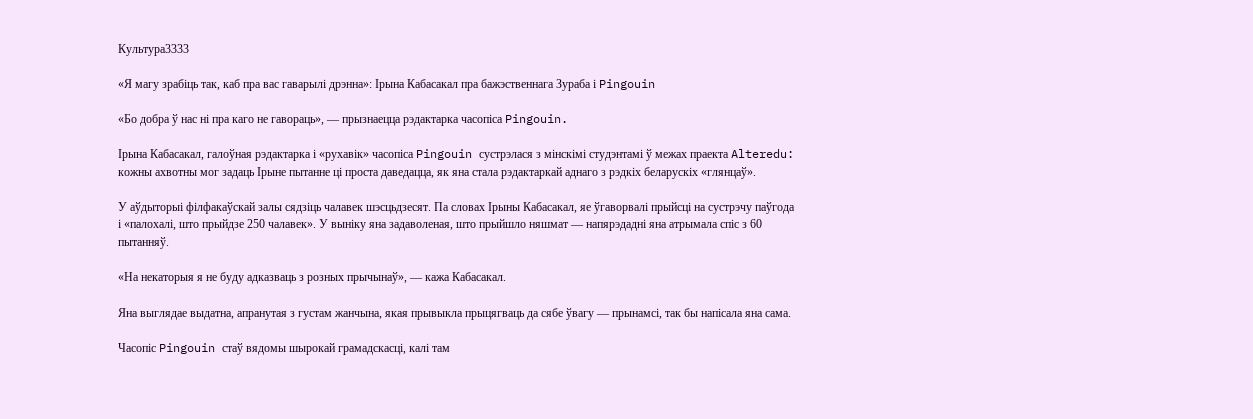Культура3333

«Я магу зрабіць так, каб пра вас гаварылі дрэнна»: Ірына Кабасакал пра бажэственнага Зураба і Pingouin

«Бо добра ў нас ні пра каго не гавораць», — прызнаецца рэдактарка часопіса Pingouin.

Ірына Кабасакал, галоўная рэдактарка і «рухавік» часопіса Pingouin сустрэлася з мінскімі студэнтамі ў межах праекта Alteredu: кожны ахвотны мог задаць Ірыне пытанне ці проста даведацца, як яна стала рэдактаркай аднаго з рэдкіх беларускіх «глянцаў».

У аўдыторыі філфакаўскай залы сядзіць чалавек шэсцьдзесят. Па словах Ірыны Кабасакал, яе ўгаворвалі прыйсці на сустрэчу паўгода і «палохалі, што прыйдзе 250 чалавек». У выніку яна задаволеная, што прыйшло няшмат — напярэдадні яна атрымала спіс з 60 пытанняў.

«На некаторыя я не буду адказваць з розных прычынаў», — кажа Кабасакал.

Яна выглядае выдатна, апранутая з густам жанчына, якая прывыкла прыцягваць да сябе ўвагу — прынамсі, так бы напісала яна сама.

Часопіс Pingouin стаў вядомы шырокай грамадскасці, калі там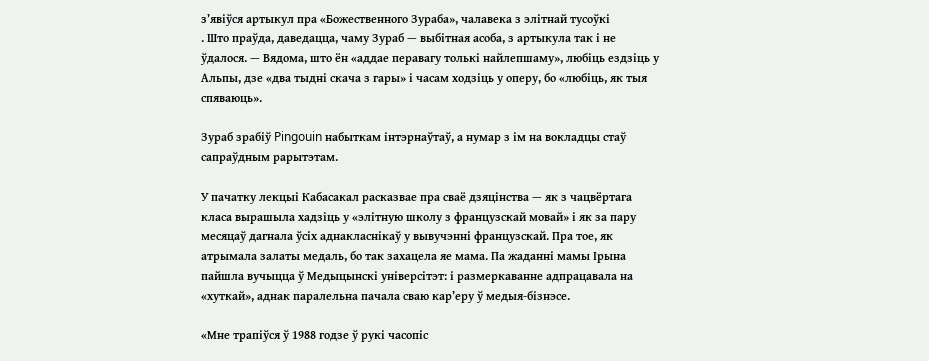з’явіўся артыкул пра «Божественного Зураба», чалавека з элітнай тусоўкі
. Што праўда, даведацца, чаму Зураб — выбітная асоба, з артыкула так і не ўдалося. — Вядома, што ён «аддае перавагу толькі найлепшаму», любіць ездзіць у Альпы, дзе «два тыдні скача з гары» і часам ходзіць у оперу, бо «любіць, як тыя спяваюць».

Зураб зрабіў Pingouin набыткам інтэрнаўтаў, а нумар з ім на вокладцы стаў сапраўдным рарытэтам.

У пачатку лекцыі Кабасакал расказвае пра сваё дзяцінства — як з чацвёртага класа вырашыла хадзіць у «элітную школу з французскай мовай» і як за пару месяцаў дагнала ўсіх аднакласнікаў у вывучэнні французскай. Пра тое, як атрымала залаты медаль, бо так захацела яе мама. Па жаданні мамы Ірына пайшла вучыцца ў Медыцынскі універсітэт: і размеркаванне адпрацавала на «хуткай», аднак паралельна пачала сваю кар’еру ў медыя-бізнэсе.

«Мне трапіўся ў 1988 годзе ў рукі часопіс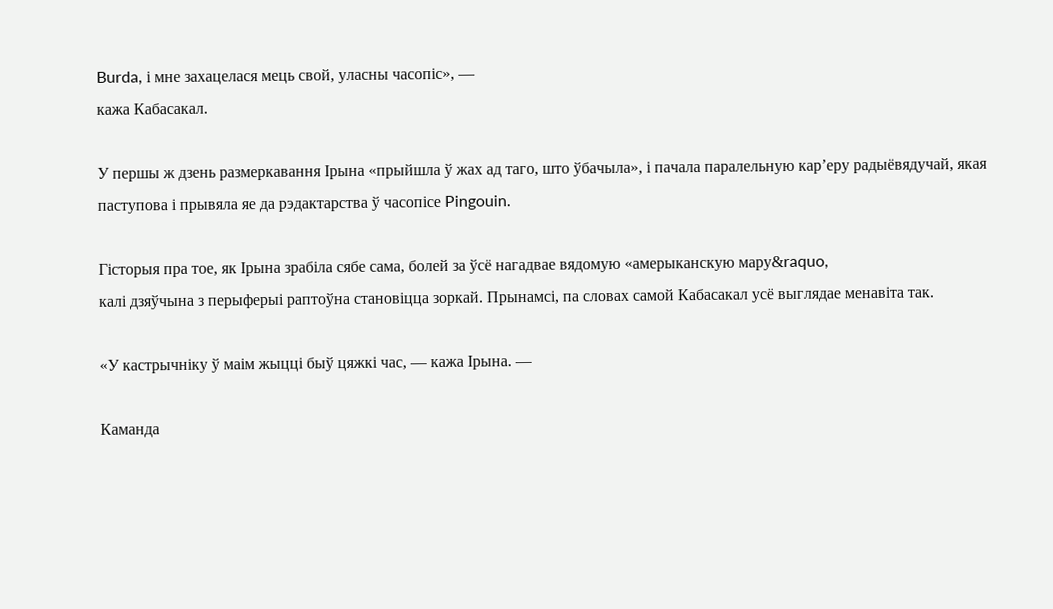Burda, і мне захацелася мець свой, уласны часопіс», —
кажа Кабасакал.

У першы ж дзень размеркавання Ірына «прыйшла ў жах ад таго, што ўбачыла», і пачала паралельную кар’еру радыёвядучай, якая паступова і прывяла яе да рэдактарства ў часопісе Pingouin.

Гісторыя пра тое, як Ірына зрабіла сябе сама, болей за ўсё нагадвае вядомую «амерыканскую мару&raquo,
калі дзяўчына з перыферыі раптоўна становіцца зоркай. Прынамсі, па словах самой Кабасакал усё выглядае менавіта так.

«У кастрычніку ў маім жыцці быў цяжкі час, — кажа Ірына. —

Каманда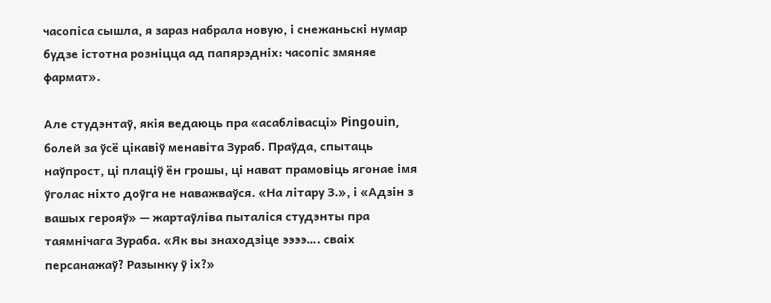часопіса сышла, я зараз набрала новую, і снежаньскі нумар будзе істотна розніцца ад папярэдніх: часопіс змяняе фармат».

Але студэнтаў, якія ведаюць пра «асаблівасці» Pingouin, болей за ўсё цікавіў менавіта Зураб. Праўда, спытаць наўпрост, ці плаціў ён грошы, ці нават прамовіць ягонае імя ўголас ніхто доўга не наважваўся. «На літару З.», і «Адзін з вашых герояў» — жартаўліва пыталіся студэнты пра таямнічага Зураба. «Як вы знаходзіце ээээ…. сваіх персанажаў? Разынку ў іх?»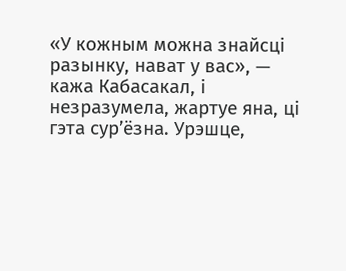«У кожным можна знайсці разынку, нават у вас», —
кажа Кабасакал, і незразумела, жартуе яна, ці гэта сур’ёзна. Урэшце,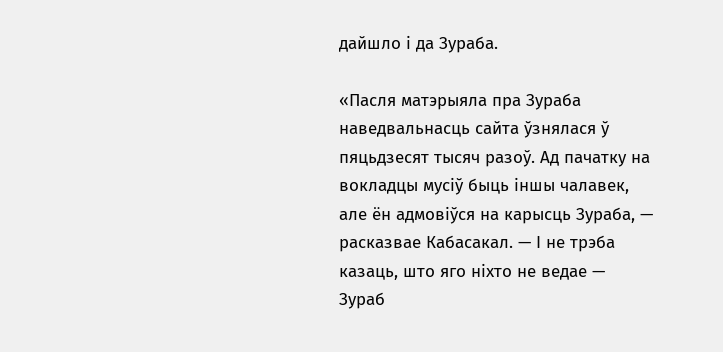дайшло і да Зураба.

«Пасля матэрыяла пра Зураба наведвальнасць сайта ўзнялася ў пяцьдзесят тысяч разоў. Ад пачатку на вокладцы мусіў быць іншы чалавек, але ён адмовіўся на карысць Зураба, — расказвае Кабасакал. — І не трэба казаць, што яго ніхто не ведае — Зураб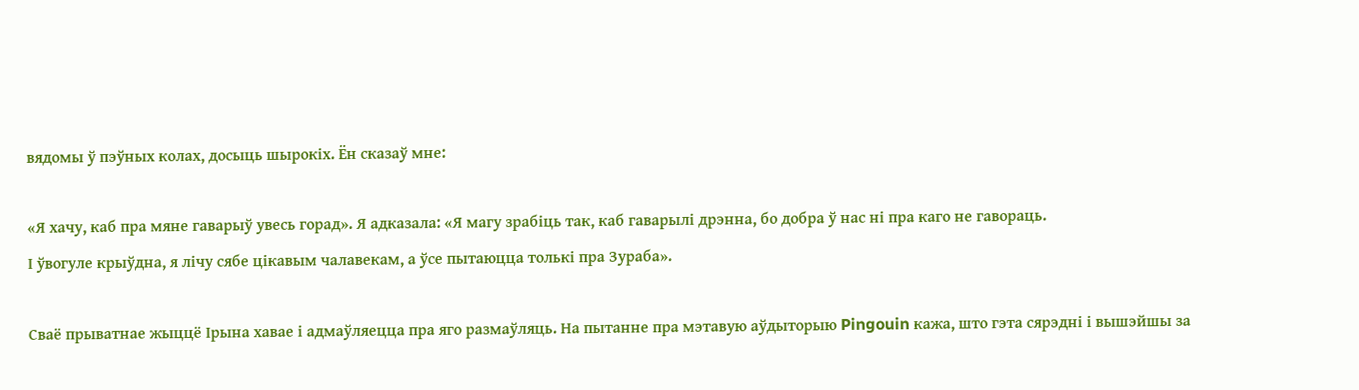вядомы ў пэўных колах, досыць шырокіх. Ён сказаў мне:

«Я хачу, каб пра мяне гаварыў увесь горад». Я адказала: «Я магу зрабіць так, каб гаварылі дрэнна, бо добра ў нас ні пра каго не гавораць.
І ўвогуле крыўдна, я лічу сябе цікавым чалавекам, а ўсе пытаюцца толькі пра Зураба».

Сваё прыватнае жыццё Ірына хавае і адмаўляецца пра яго размаўляць. На пытанне пра мэтавую аўдыторыю Pingouin кажа, што гэта сярэдні і вышэйшы за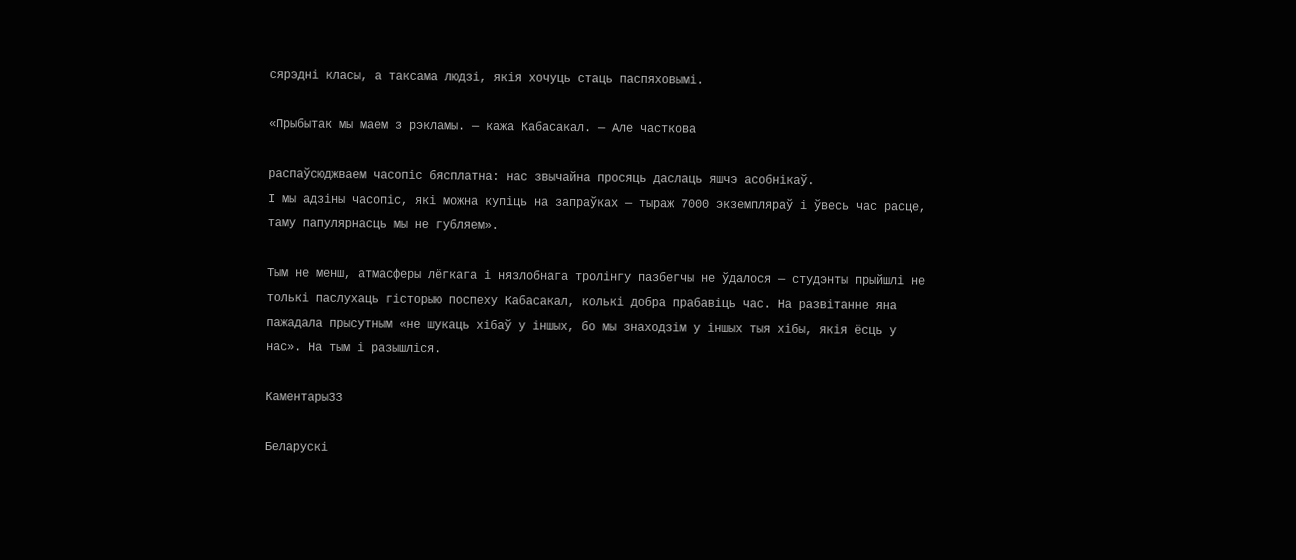сярэдні класы, а таксама людзі, якія хочуць стаць паспяховымі.

«Прыбытак мы маем з рэкламы. — кажа Кабасакал. — Але часткова

распаўсюджваем часопіс бясплатна: нас звычайна просяць даслаць яшчэ асобнікаў.
І мы адзіны часопіс, які можна купіць на запраўках — тыраж 7000 экземпляраў і ўвесь час расце, таму папулярнасць мы не губляем».

Тым не менш, атмасферы лёгкага і нязлобнага тролінгу пазбегчы не ўдалося — студэнты прыйшлі не толькі паслухаць гісторыю поспеху Кабасакал, колькі добра прабавіць час. На развітанне яна пажадала прысутным «не шукаць хібаў у іншых, бо мы знаходзім у іншых тыя хібы, якія ёсць у нас». На тым і разышліся.

Каментары33

Беларускі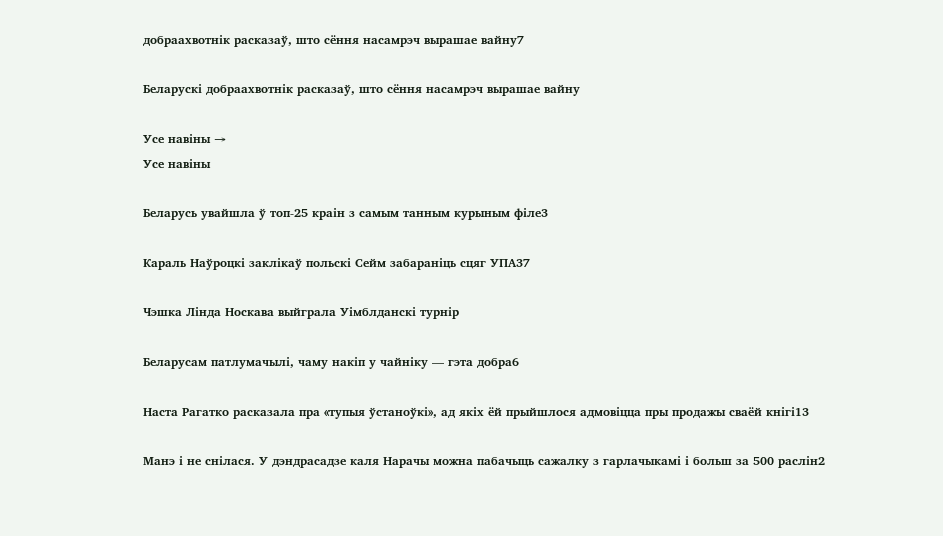добраахвотнік расказаў, што сёння насамрэч вырашае вайну7

Беларускі добраахвотнік расказаў, што сёння насамрэч вырашае вайну

Усе навіны →
Усе навіны

Беларусь увайшла ў топ-25 краін з самым танным курыным філе3

Караль Наўроцкі заклікаў польскі Сейм забараніць сцяг УПА37

Чэшка Лінда Носкава выйграла Уімблданскі турнір

Беларусам патлумачылі, чаму накіп у чайніку — гэта добра6

Наста Рагатко расказала пра «тупыя ўстаноўкі», ад якіх ёй прыйшлося адмовіцца пры продажы сваёй кнігі13

Манэ і не снілася. У дэндрасадзе каля Нарачы можна пабачыць сажалку з гарлачыкамі і больш за 500 раслін2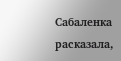Сабаленка расказала,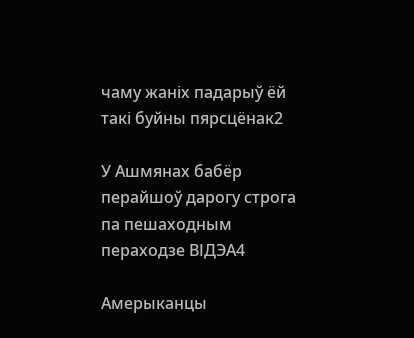чаму жаніх падарыў ёй такі буйны пярсцёнак2

У Ашмянах бабёр перайшоў дарогу строга па пешаходным пераходзе ВІДЭА4

Амерыканцы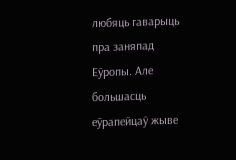любяць гаварыць пра заняпад Еўропы. Але большасць еўрапейцаў жыве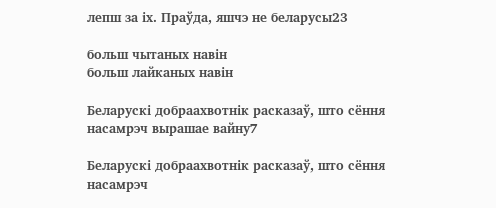лепш за іх. Праўда, яшчэ не беларусы23

больш чытаных навін
больш лайканых навін

Беларускі добраахвотнік расказаў, што сёння насамрэч вырашае вайну7

Беларускі добраахвотнік расказаў, што сёння насамрэч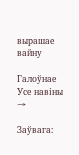вырашае вайну

Галоўнае
Усе навіны →

Заўвага: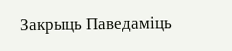Закрыць Паведаміць